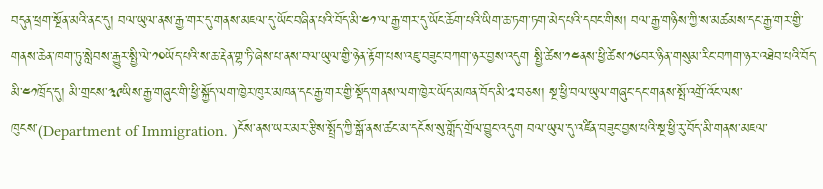བདུན་ཕྲག་སྔོན་མའི་ནང་དུ། བལ་ཡུལ་ནས་རྒྱ་གར་དུ་གནས་མཇལ་དུ་ཡོང་བཞིན་པའི་བོད་མི་༤༡་ལ་རྒྱ་གར་དུ་ཡོང་ཆོག་པའི་ཡིག་ཆ་ཏག་ཏག་མེད་པའི་དབང་གིས། བལ་རྒྱ་གཉིས་ཀྱི་ས་མཚམས་དང་རྒྱ་གར་གྱི་གནས་ཆེན་ཁག་ཏུ་སླེབས་རྒྱུར་སྤྱི་ལེ་༡༠ཡོད་པའི་ས་ཆ་རྡེན་གྷ་ཏི་ཞེས་པ་ནས་བལ་ཡུལ་གྱི་ཉེན་རྟོག་པས་འཇུ་བཟུང་བཀག་ཉར་བྱས་འདུག སྤྱི་ཚེས་༡༤ནས་ཕྱི་ཚེས་༡༦བར་ཉིན་གསུམ་རིང་བཀག་ཉར་འཐེབ་པའི་བོད་མི་༤༡ཁྲོད་དུ། མི་གྲངས་༣༩ཡིས་རྒྱ་གཞུང་གི་ཕྱི་སྐྱོད་ལག་ཁྱེར་ཁུར་མཁན་དང་རྒྱ་གར་གྱི་སྡོད་གནས་ལག་ཁྱེར་ཡོད་མཁན་བོད་མི་༢་བཅས། སྔ་ཕྱི་བལ་ཡུལ་གཞུང་དང་གནས་སྤོ་འགྲོ་འོང་ལས་ཁུངས་(Department of Immigration. )ངོས་ནས་ཡར་མར་རྩིས་སྤྲོད་ཀྱི་སྒོ་ནས་ཚང་མ་དངོས་སུ་གློད་གྲོལ་བྱུང་འདུག བལ་ཡུལ་དུ་འཛིན་བཟུང་བྱས་པའི་སྔ་ཕྱི་རུ་བོད་མི་གནས་མཇལ་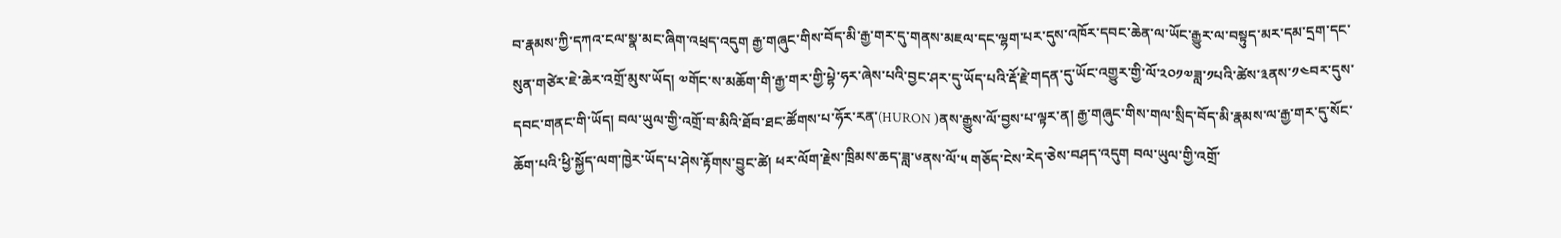བ་རྣམས་ཀྱི་དཀའ་ངལ་སྣ་མང་ཞིག་འཕྲད་འདུག རྒྱ་གཞུང་གིས་བོད་མི་རྒྱ་གར་དུ་གནས་མཇལ་དང་ལྷག་པར་དུས་འཁོར་དབང་ཆེན་ལ་ཡོང་རྒྱུར་ལ་བསྟུད་མར་དམ་དྲག་དང་སུན་གཙེར་ཇེ་ཆེར་འགྲོ་མུས་ཡོད། ༧གོང་ས་མཆོག་གི་རྒྱ་གར་གྱི་པྷེ་ཧར་ཞེས་པའི་བྱང་ཤར་དུ་ཡོད་པའི་རྡོ་རྗེ་གདན་དུ་ཡོང་འགྱུར་གྱི་ལོ་༢༠༡༧ཟླ་༡པའི་ཚེས་༣ནས་༡༤བར་དུས་དབང་གནང་གི་ཡོད། བལ་ཡུལ་གྱི་འགྲོ་བ་མིའི་ཐོབ་ཐང་ཚོགས་པ་ཧོར་རན་(HURON )ནས་རྒྱུས་ལོ་བྱས་པ་ལྟར་ན། རྒྱ་གཞུང་གིས་གལ་སྲིད་བོད་མི་རྣམས་ལ་རྒྱ་གར་དུ་སོང་ཆོག་པའི་ཕྱི་སྐྱོད་ལག་ཁྱེར་ཡོད་པ་ཤེས་རྟོགས་བྱུང་ཚེ། ཕར་ལོག་རྗེས་ཁྲིམས་ཆད་ཟླ་༦ནས་ལོ་༥ གཅོད་ངེས་རེད་ཅེས་བཤད་འདུག བལ་ཡུལ་གྱི་འགྲོ་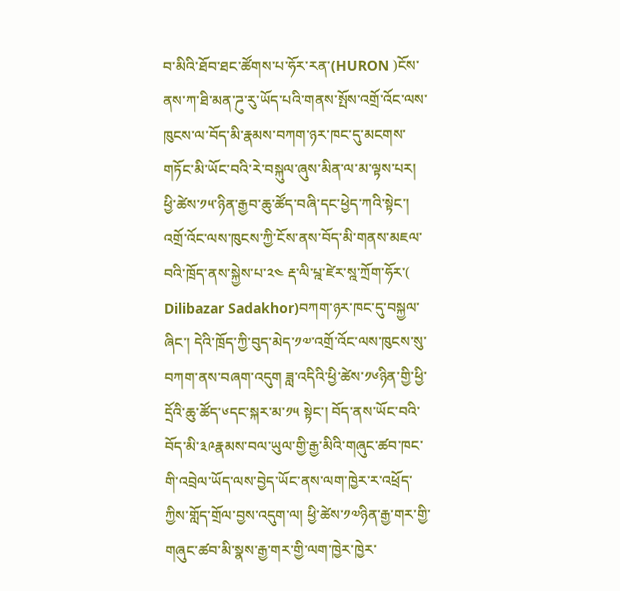བ་མིའི་ཐོབ་ཐང་ཚོགས་པ་ཧོར་རན་(HURON )ངོས་ནས་ཀ་ཐི་མན་ཌུ་རུ་ཡོད་པའི་གནས་སྤོས་འགྲོ་འོང་ལས་ཁུངས་ལ་བོད་མི་རྣམས་བཀག་ཉར་ཁང་དུ་མངགས་གཏོང་མི་ཡོང་བའི་རེ་བསྐུལ་ཞུས་མིན་ལ་མ་ལྟས་པར། ཕྱི་ཚེས་༡༥་ཉིན་རྒྱབ་ཆུ་ཚོད་བཞི་དང་ཕྱེད་ཀའི་སྟེང་། འགྲོ་འོང་ལས་ཁུངས་ཀྱི་ངོས་ནས་བོད་མི་གནས་མཇལ་བའི་ཁྲོད་ནས་སྐྱེས་པ་༢༤ རྡ་ལི་པྰ་ཛེར་སྰ་ཀྲོག་ཧོར་( Dilibazar Sadakhor)བཀག་ཉར་ཁང་དུ་བསྐྱལ་ཞིང་། དེའི་ཁྲོད་ཀྱི་བུད་མེད་༡༧་འགྲོ་འོང་ལས་ཁུངས་སུ་བཀག་ནས་བཞག་འདུག ཟླ་འདིའི་ཕྱི་ཚེས་༡༦ཉིན་གྱི་ཕྱི་དྲོའི་ཆུ་ཚོད་༦དང་སྐར་མ་༡༥ སྟེང་། བོད་ནས་ཡོང་བའི་བོད་མི་༣༩རྣམས་བལ་ཡུལ་གྱི་རྒྱ་མིའི་གཞུང་ཚབ་ཁང་གི་འབྲེལ་ཡོད་ལས་བྱེད་ཡོང་ནས་ལག་ཁྱེར་ར་འཕྲོད་ཀྱིས་གློད་གྲོལ་བྱས་འདུག་ལ། ཕྱི་ཚེས་༡༧ཉིན་རྒྱ་གར་གྱི་གཞུང་ཚབ་མི་སྣས་རྒྱ་གར་གྱི་ལག་ཁྱེར་ཁྱེར་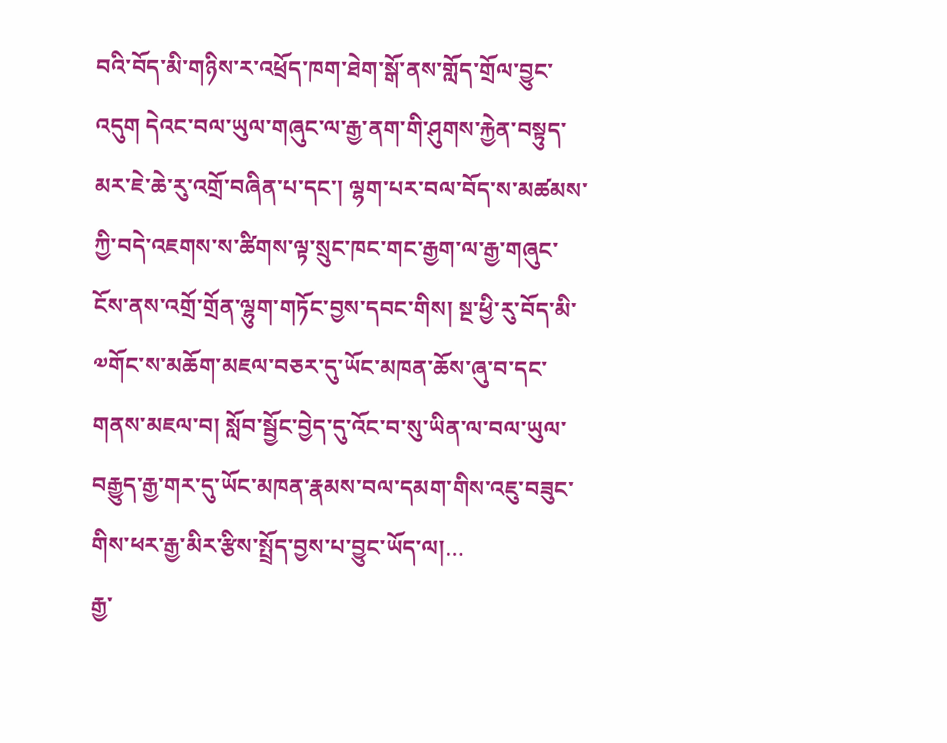བའི་བོད་མི་གཉིས་ར་འཕྲོད་ཁག་ཐེག་སྒོ་ནས་གློད་གྲོལ་བྱུང་འདུག དེའང་བལ་ཡུལ་གཞུང་ལ་རྒྱ་ནག་གི་ཤུགས་རྐྱེན་བསྟུད་མར་ཇེ་ཆེ་རུ་འགྲོ་བཞིན་པ་དང་། ལྷག་པར་བལ་བོད་ས་མཚམས་ཀྱི་བདེ་འཇགས་ས་ཚིགས་ལྟ་སྲུང་ཁང་གང་རྒྱག་ལ་རྒྱ་གཞུང་ངོས་ནས་འགྲོ་གྲོན་ལྷུག་གཏོང་བྱས་དབང་གིས། སྔ་ཕྱི་རུ་བོད་མི་༧གོང་ས་མཆོག་མཇལ་བཅར་དུ་ཡོང་མཁན་ཆོས་ཞུ་བ་དང་གནས་མཇལ་བ། སློབ་སྦྱོང་བྱེད་དུ་འོང་བ་སུ་ཡིན་ལ་བལ་ཡུལ་བརྒྱུད་རྒྱ་གར་དུ་ཡོང་མཁན་རྣམས་བལ་དམག་གིས་འཇུ་བཟུང་གིས་ཕར་རྒྱ་མིར་རྩིས་སྤྲོད་བྱས་པ་བྱུང་ཡོད་ལ།…
རྒྱ་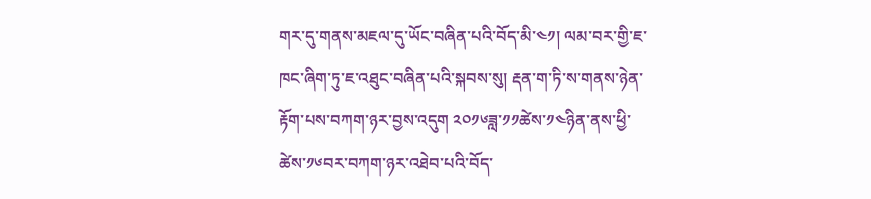གར་དུ་གནས་མཇལ་དུ་ཡོང་བཞིན་པའི་བོད་མི་༤༡། ལམ་བར་གྱི་ཇ་ཁང་ཞིག་ཏུ་ཇ་འཐུང་བཞིན་པའི་སྐབས་སུ། རྡན་ག་ཏི་ས་གནས་ཉེན་རྟོག་པས་བཀག་ཉར་བྱས་འདུག ༢༠༡༦ཟླ་༡༡ཚེས་༡༤ཉིན་ནས་ཕྱི་ཚེས་༡༦བར་བཀག་ཉར་འཐེབ་པའི་བོད་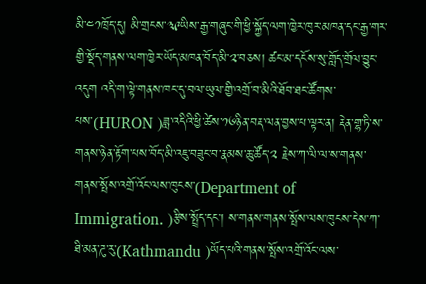མི་༤༡ཁྲོད་དུ། མི་གྲངས་༣༩ཡིས་རྒྱ་གཞུང་གི་ཕྱི་སྐྱོད་ལག་ཁྱེར་ཁུར་མཁན་དང་རྒྱ་གར་གྱི་སྡོད་གནས་ལག་ཁྱེར་ཡོད་མཁན་བོད་མི་༢་བཅས། ཚང་མ་དངོས་སུ་གློད་གྲོལ་བྱུང་འདུག འདི་ག་ལྟེ་གནས་ཁང་དུ་བལ་ཡུལ་གྱི་འགྲོ་བ་མིའི་ཐོབ་ཐང་ཚོགས་པས་(HURON )ཟླ་འདིའི་ཕྱི་ཚེས་༡༦ཉིན་བརྡ་ལན་བྱས་པ་ལྟར་ན། རྡེན་གྷ་ཏི་ས་གནས་ཉེན་རྟོག་པས་བོད་མི་འཇུ་བཟུང་བ་རྣམས་ཆུ་ཚོད་༢ རྗེས་ཀ་ལི་ལ་ས་གནས་གནས་སྤོས་འགྲོ་འོང་ལས་ཁུངས་(Department of Immigration. )རྩིས་སྤྲོད་དང་། ས་གནས་གནས་སྤོས་ལས་ཁུངས་དེས་ཀ་ཐི་མན་ཌུ་རུ་(Kathmandu )ཡོད་པའི་གནས་སྤོས་འགྲོ་འོང་ལས་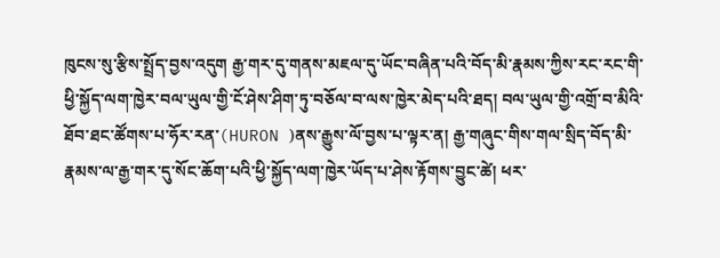ཁུངས་སུ་རྩིས་སྤྲོད་བྱས་འདུག རྒྱ་གར་དུ་གནས་མཇལ་དུ་ཡོང་བཞིན་པའི་བོད་མི་རྣམས་ཀྱིས་རང་རང་གི་ཕྱི་སྐྱོད་ལག་ཁྱེར་བལ་ཡུལ་གྱི་ངོ་ཤེས་ཤིག་ཏུ་བཅོལ་བ་ལས་ཁྱེར་མེད་པའི་ཐད། བལ་ཡུལ་གྱི་འགྲོ་བ་མིའི་ཐོབ་ཐང་ཚོགས་པ་ཧོར་རན་(HURON )ནས་རྒྱུས་ལོ་བྱས་པ་ལྟར་ན། རྒྱ་གཞུང་གིས་གལ་སྲིད་བོད་མི་རྣམས་ལ་རྒྱ་གར་དུ་སོང་ཆོག་པའི་ཕྱི་སྐྱོད་ལག་ཁྱེར་ཡོད་པ་ཤེས་རྟོགས་བྱུང་ཚེ། ཕར་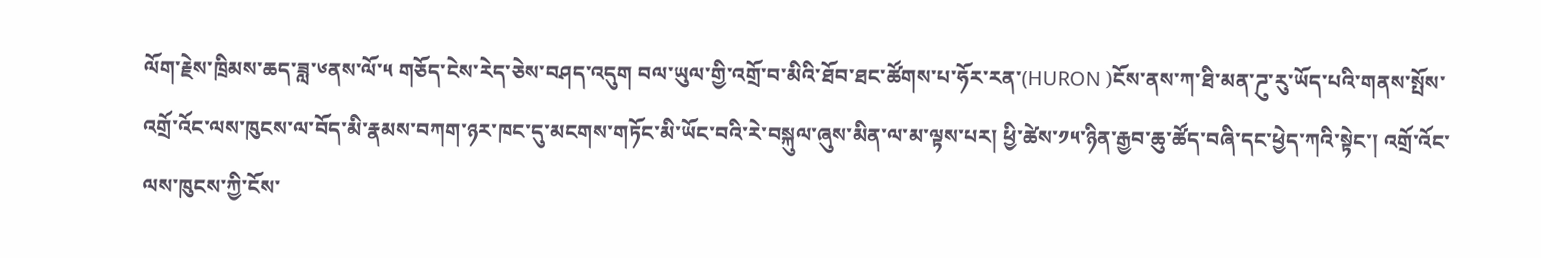ལོག་རྗེས་ཁྲིམས་ཆད་ཟླ་༦ནས་ལོ་༥ གཅོད་ངེས་རེད་ཅེས་བཤད་འདུག བལ་ཡུལ་གྱི་འགྲོ་བ་མིའི་ཐོབ་ཐང་ཚོགས་པ་ཧོར་རན་(HURON )ངོས་ནས་ཀ་ཐི་མན་ཌུ་རུ་ཡོད་པའི་གནས་སྤོས་འགྲོ་འོང་ལས་ཁུངས་ལ་བོད་མི་རྣམས་བཀག་ཉར་ཁང་དུ་མངགས་གཏོང་མི་ཡོང་བའི་རེ་བསྐུལ་ཞུས་མིན་ལ་མ་ལྟས་པར། ཕྱི་ཚེས་༡༥་ཉིན་རྒྱབ་ཆུ་ཚོད་བཞི་དང་ཕྱེད་ཀའི་སྟེང་། འགྲོ་འོང་ལས་ཁུངས་ཀྱི་ངོས་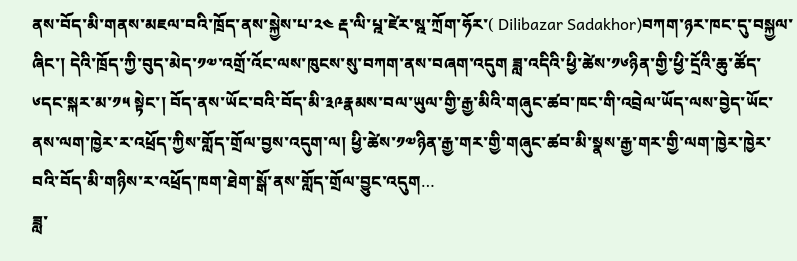ནས་བོད་མི་གནས་མཇལ་བའི་ཁྲོད་ནས་སྐྱེས་པ་༢༤ རྡ་ལི་པྰ་ཛེར་སྰ་ཀྲོག་ཧོར་( Dilibazar Sadakhor)བཀག་ཉར་ཁང་དུ་བསྐྱལ་ཞིང་། དེའི་ཁྲོད་ཀྱི་བུད་མེད་༡༧་འགྲོ་འོང་ལས་ཁུངས་སུ་བཀག་ནས་བཞག་འདུག ཟླ་འདིའི་ཕྱི་ཚེས་༡༦ཉིན་གྱི་ཕྱི་དྲོའི་ཆུ་ཚོད་༦དང་སྐར་མ་༡༥ སྟེང་། བོད་ནས་ཡོང་བའི་བོད་མི་༣༩རྣམས་བལ་ཡུལ་གྱི་རྒྱ་མིའི་གཞུང་ཚབ་ཁང་གི་འབྲེལ་ཡོད་ལས་བྱེད་ཡོང་ནས་ལག་ཁྱེར་ར་འཕྲོད་ཀྱིས་གློད་གྲོལ་བྱས་འདུག་ལ། ཕྱི་ཚེས་༡༧ཉིན་རྒྱ་གར་གྱི་གཞུང་ཚབ་མི་སྣས་རྒྱ་གར་གྱི་ལག་ཁྱེར་ཁྱེར་བའི་བོད་མི་གཉིས་ར་འཕྲོད་ཁག་ཐེག་སྒོ་ནས་གློད་གྲོལ་བྱུང་འདུག…
ཟླ་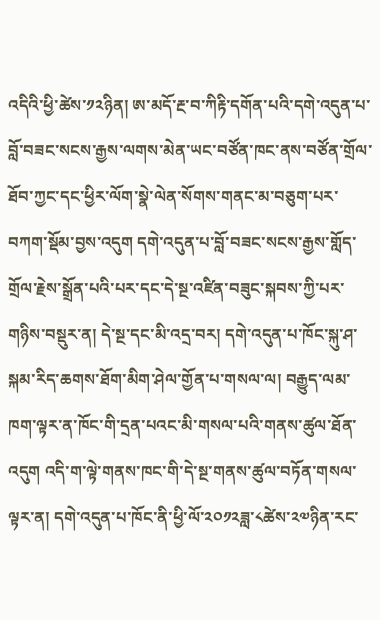འདིའི་ཕྱི་ཚེས་༡༢ཉིན། ཨ་མདོ་རྔ་བ་ཀིརྟི་དགོན་པའི་དགེ་འདུན་པ་བློ་བཟང་སངས་རྒྱས་ལགས་མེན་ཡང་བཙོན་ཁང་ནས་བཙོན་གྲོལ་ཐོབ་ཀྱང་དང་ཕྱིར་ལོག་སྣེ་ལེན་སོགས་གནང་མ་བཅུག་པར་བཀག་སྡོམ་བྱས་འདུག དགེ་འདུན་པ་བློ་བཟང་སངས་རྒྱས་གློད་གྲོལ་རྗེས་སྒྲོན་པའི་པར་དང་དེ་སྔ་འཛིན་བཟུང་སྐབས་ཀྱི་པར་གཉིས་བསྡུར་ན། དེ་སྔ་དང་མི་འདྲ་བར། དགེ་འདུན་པ་ཁོང་སྐུ་ཤ་སྐམ་རིད་ཆགས་ཐོག་མིག་ཤེལ་གྱོན་པ་གསལ་ལ། བརྒྱུད་ལམ་ཁག་ལྟར་ན་ཁོང་གི་དྲན་པའང་མི་གསལ་པའི་གནས་ཚུལ་ཐོན་འདུག འདི་ག་ལྟེ་གནས་ཁང་གི་དེ་སྔ་གནས་ཚུལ་བཏོན་གསལ་ལྟར་ན། དགེ་འདུན་པ་ཁོང་ནི་ཕྱི་ལོ་༢༠༡༢ཟླ་༨ཚེས་༢༧ཉིན་རང་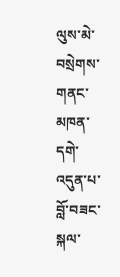ལུས་མེ་བསྲེགས་གནང་མཁན་དགེ་འདུན་པ་བློ་བཟང་སྐལ་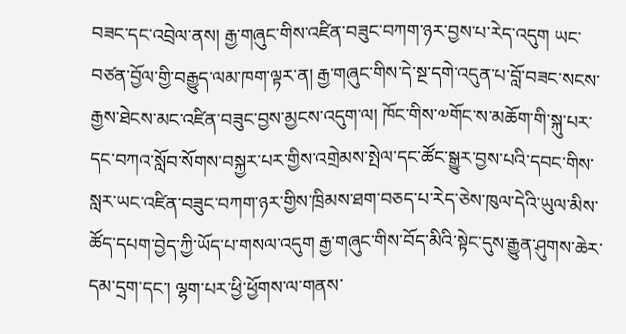བཟང་དང་འབྲེལ་ནས། རྒྱ་གཞུང་གིས་འཛིན་བཟུང་བཀག་ཉར་བྱས་པ་རེད་འདུག ཡང་བཙན་བྱོལ་གྱི་བརྒྱུད་ལམ་ཁག་ལྟར་ན། རྒྱ་གཞུང་གིས་དེ་སྔ་དགེ་འདུན་པ་བློ་བཟང་སངས་རྒྱས་ཐེངས་མང་འཛིན་བཟུང་བྱས་མྱངས་འདུག་ལ། ཁོང་གིས་༧གོང་ས་མཆོག་གི་སྐུ་པར་དང་བཀའ་སློབ་སོགས་བསྐྱར་པར་གྱིས་འགྲེམས་སྤེལ་དང་ཚོང་སྒྱུར་བྱས་པའི་དབང་གིས་སླར་ཡང་འཛིན་བཟུང་བཀག་ཉར་གྱིས་ཁྲིམས་ཐག་བཅད་པ་རེད་ཅེས་ཁུལ་དེའི་ཡུལ་མིས་ཚོད་དཔག་བྱེད་ཀྱི་ཡོད་པ་གསལ་འདུག རྒྱ་གཞུང་གིས་བོད་མིའི་སྟེང་དུས་རྒྱུན་ཤུགས་ཆེར་དམ་དྲག་དང་། ལྷག་པར་ཕྱི་ཕྱོགས་ལ་གནས་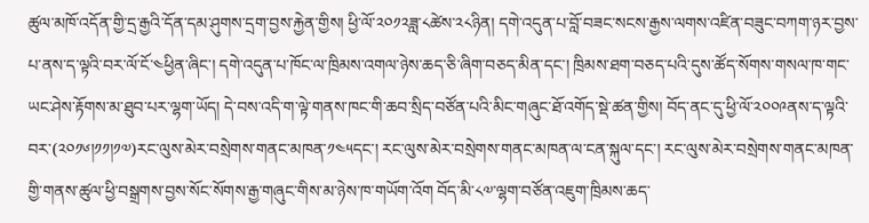ཚུལ་མཁོ་འདོན་གྱི་དྲ་རྒྱའི་དོན་དམ་ཤུགས་དྲག་བྱས་རྐྱེན་གྱིས། ཕྱི་ལོ་༢༠༡༢ཟླ་༨ཚེས་༢༨ཉིན། དགེ་འདུན་པ་བློ་བཟང་སངས་རྒྱས་ལགས་འཛིན་བཟུང་བཀག་ཉར་བྱས་པ་ནས་ད་ལྟའི་བར་ལོ་ངོ་༤ཕྱིན་ཞིང་། དགེ་འདུན་པ་ཁོང་ལ་ཁྲིམས་འགལ་ཉེས་ཆད་ཅི་ཞིག་བཅད་མིན་དང་། ཁྲིམས་ཐག་བཅད་པའི་དུས་ཚོད་སོགས་གསལ་ཁ་གང་ཡང་ཤེས་རྟོགས་མ་ཐུབ་པར་ལྷག་ཡོད། དེ་བས་འདི་ག་ལྟེ་གནས་ཁང་གི་ཆབ་སྲིད་བཙོན་པའི་མིང་གཞུང་ཐོ་འགོད་སྡེ་ཚན་གྱིས། བོད་ནང་དུ་ཕྱི་ལོ་༢༠༠༩ནས་ད་ལྟའི་བར་(༢༠༡༦།༡༡།༡༧)རང་ལུས་མེར་བསྲེགས་གནང་མཁན་༡༤༥དང་། རང་ལུས་མེར་བསྲེགས་གནང་མཁན་ལ་ངན་སྐུལ་དང་། རང་ལུས་མེར་བསྲེགས་གནང་མཁན་གྱི་གནས་ཚུལ་ཕྱི་བསྒྲགས་བྱས་སོང་སོགས་རྒྱ་གཞུང་གིས་མ་ཉེས་ཁ་གཡོག་འོག བོད་མི་༨༧་ལྷག་བཙོན་འཇུག་ཁྲིམས་ཆད་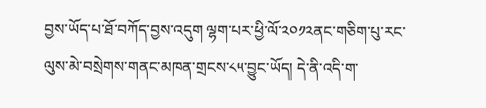བྱས་ཡོད་པ་ཐོ་བཀོད་བྱས་འདུག ལྷག་པར་ཕྱི་ལོ་༢༠༡༢ནང་གཅིག་པུ་རང་ལུས་མེ་བསྲེགས་གནང་མཁན་གྲངས་༨༥་བྱུང་ཡོད། དེ་ནི་འདི་ག་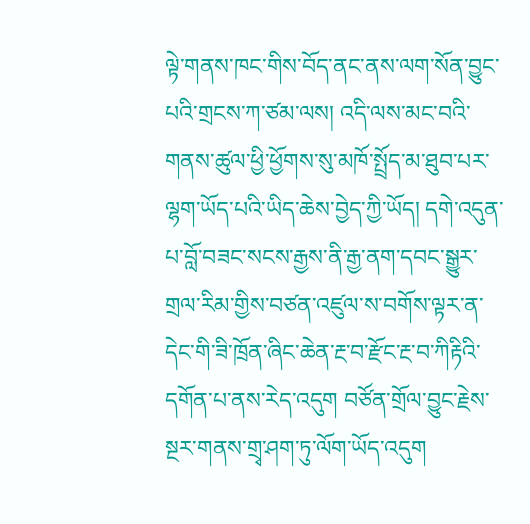ལྟེ་གནས་ཁང་གིས་བོད་ནང་ནས་ལག་སོན་བྱུང་པའི་གྲངས་ཀ་ཙམ་ལས། འདི་ལས་མང་བའི་གནས་ཚུལ་ཕྱི་ཕྱོགས་སུ་མཁོ་སྤྲོད་མ་ཐུབ་པར་ལྷག་ཡོད་པའི་ཡིད་ཆེས་བྱེད་ཀྱི་ཡོད། དགེ་འདུན་པ་བློ་བཟང་སངས་རྒྱས་ནི་རྒྱ་ནག་དབང་སྒྱུར་གྲལ་རིམ་གྱིས་བཙན་འཛུལ་ས་བགོས་ལྟར་ན་དེང་གི་ཟི་ཁྲོན་ཞིང་ཆེན་རྔ་བ་རྫོང་རྔ་བ་ཀིརྟིའི་དགོན་པ་ནས་རེད་འདུག བཙོན་གྲོལ་བྱུང་རྗེས་སྔར་གནས་གྲྭ་ཤག་ཏུ་ལོག་ཡོད་འདུག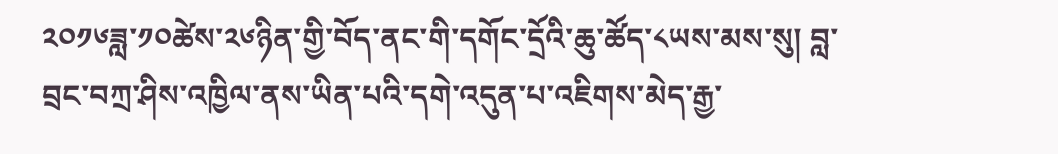༢༠༡༦ཟླ་༡༠ཚེས་༢༦ཉིན་གྱི་བོད་ནང་གི་དགོང་དྲོའི་ཆུ་ཚོད་༨ཡས་མས་སུ། བླ་བྲང་བཀྲ་ཤིས་འཁྱིལ་ནས་ཡིན་པའི་དགེ་འདུན་པ་འཇིགས་མེད་རྒྱ་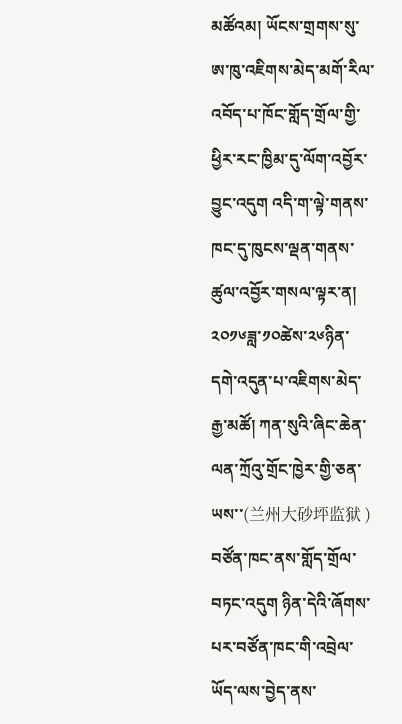མཚོའམ། ཡོངས་གྲགས་སུ་ཨ་ཁུ་འཇིགས་མེད་མགོ་རིལ་འབོད་པ་ཁོང་གློད་གྲོལ་གྱི་ཕྱིར་རང་ཁྱིམ་དུ་ལོག་འབྱོར་བྱུང་འདུག འདི་ག་ལྟེ་གནས་ཁང་དུ་ཁུངས་ལྡན་གནས་ཚུལ་འབྱོར་གསལ་ལྟར་ན། ༢༠༡༦ཟླ་༡༠ཚེས་༢༦ཉིན་དགེ་འདུན་པ་འཇིགས་མེད་རྒྱ་མཚོ། ཀན་སུའི་ཞིང་ཆེན་ལན་ཀྲོའུ་གྲོང་ཁྱེར་གྱི་ཅན་ཡས་་(兰州大砂坪监狱 ) བཙོན་ཁང་ནས་གློད་གྲོལ་བཏང་འདུག ཉིན་དེའི་ཞོགས་པར་བཙོན་ཁང་གི་འབྲེལ་ཡོད་ལས་བྱེད་ནས་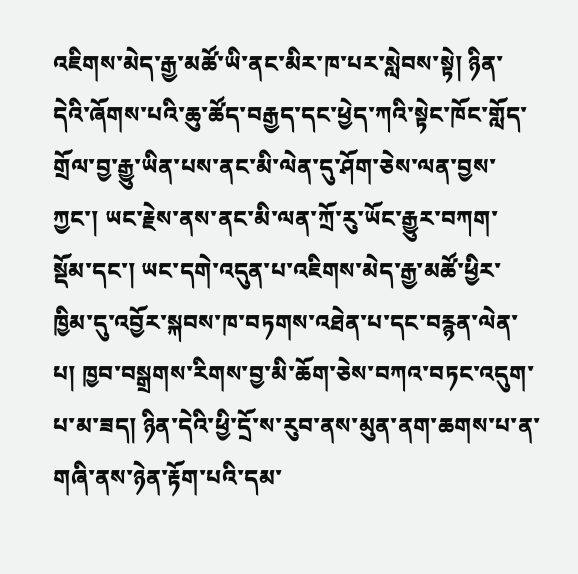འཇིགས་མེད་རྒྱ་མཚོ་ཡི་ནང་མིར་ཁ་པར་སླེབས་སྟེ། ཉིན་དེའི་ཞོགས་པའི་ཆུ་ཚོད་བརྒྱད་དང་ཕྱེད་ཀའི་སྟེང་ཁོང་གློད་གྲོལ་བྱ་རྒྱུ་ཡིན་པས་ནང་མི་ལེན་དུ་ཤོག་ཅེས་ལན་བྱས་ཀྱང་། ཡང་རྗེས་ནས་ནང་མི་ལན་ཀྲོ་རུ་ཡོང་རྒྱུར་བཀག་སྡོམ་དང་། ཡང་དགེ་འདུན་པ་འཇིགས་མེད་རྒྱ་མཚོ་ཕྱིར་ཁྱིམ་དུ་འབྱོར་སྐབས་ཁ་བཏགས་འཐེན་པ་དང་བརྙན་ལེན་པ། ཁྱབ་བསྒྲགས་རིགས་བྱ་མི་ཆོག་ཅེས་བཀའ་བཏང་འདུག་པ་མ་ཟད། ཉིན་དེའི་ཕྱི་དྲོ་ས་རུབ་ནས་མུན་ནག་ཆགས་པ་ན་གཞི་ནས་ཉེན་རྟོག་པའི་དམ་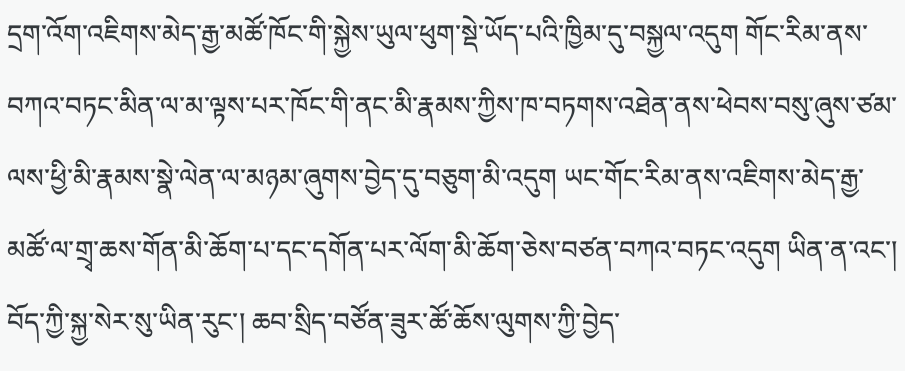དྲག་འོག་འཇིགས་མེད་རྒྱ་མཚོ་ཁོང་གི་སྐྱེས་ཡུལ་ཕུག་སྡེ་ཡོད་པའི་ཁྱིམ་དུ་བསྐྱལ་འདུག གོང་རིམ་ནས་བཀའ་བཏང་མིན་ལ་མ་ལྟས་པར་ཁོང་གི་ནང་མི་རྣམས་ཀྱིས་ཁ་བཏགས་འཐེན་ནས་ཕེབས་བསུ་ཞུས་ཙམ་ལས་ཕྱི་མི་རྣམས་སྣེ་ལེན་ལ་མཉམ་ཞུགས་བྱེད་དུ་བཅུག་མི་འདུག ཡང་གོང་རིམ་ནས་འཇིགས་མེད་རྒྱ་མཚོ་ལ་གྲྭ་ཆས་གོན་མི་ཆོག་པ་དང་དགོན་པར་ལོག་མི་ཆོག་ཅེས་བཙན་བཀའ་བཏང་འདུག ཡིན་ན་འང་། བོད་ཀྱི་སྐྱ་སེར་སུ་ཡིན་རུང་། ཆབ་སྲིད་བཙོན་ཟུར་ཚོ་ཆོས་ལུགས་ཀྱི་བྱེད་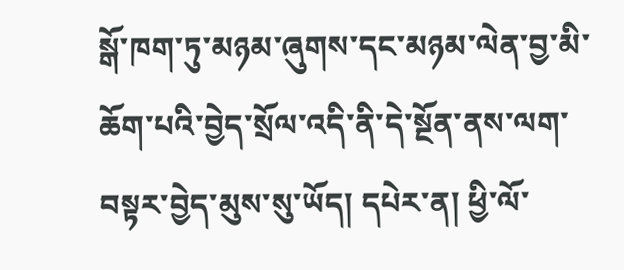སྒོ་ཁག་ཏུ་མཉམ་ཞུགས་དང་མཉམ་ལེན་བྱ་མི་ཆོག་པའི་བྱེད་སྲོལ་འདི་ནི་དེ་སྔོན་ནས་ལག་བསྟར་བྱེད་མུས་སུ་ཡོད། དཔེར་ན། ཕྱི་ལོ་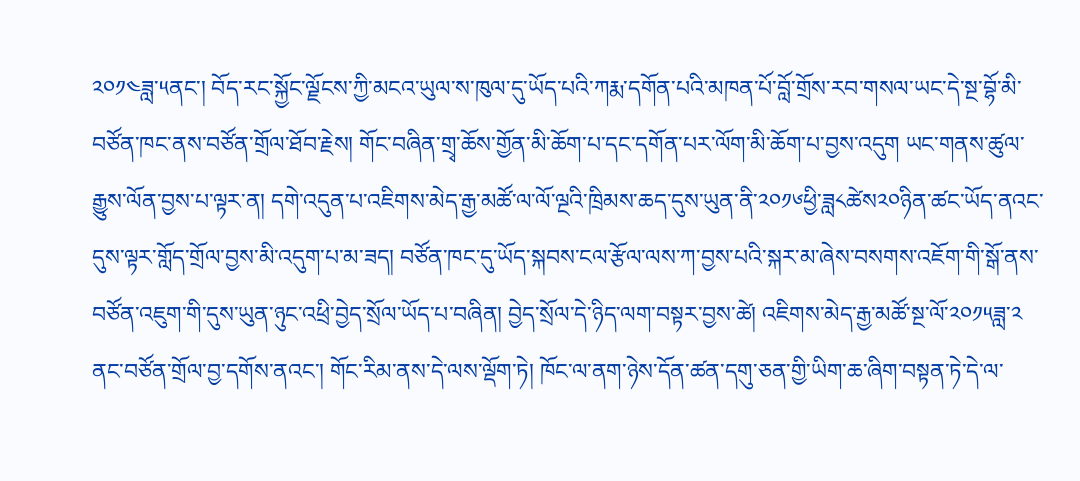༢༠༡༤ཟླ་༥ནང་། བོད་རང་སྐྱོང་ལྗོངས་ཀྱི་མངའ་ཡུལ་ས་ཁུལ་དུ་ཡོད་པའི་ཀརྨ་དགོན་པའི་མཁན་པོ་བློ་གྲོས་རབ་གསལ་ཡང་དེ་སྔ་བྷོ་མི་བཙོན་ཁང་ནས་བཙོན་གྲོལ་ཐོབ་རྗེས། གོང་བཞིན་གྲྭ་ཆོས་གྱོན་མི་ཆོག་པ་དང་དགོན་པར་ལོག་མི་ཆོག་པ་བྱས་འདུག ཡང་གནས་ཚུལ་རྒྱུས་ལོན་བྱས་པ་ལྟར་ན། དགེ་འདུན་པ་འཇིགས་མེད་རྒྱ་མཚོ་ལ་ལོ་ལྔའི་ཁྲིམས་ཆད་དུས་ཡུན་ནི་༢༠༡༦ཕྱི་ཟླ༨ཚེས༢༠ཉིན་ཚང་ཡོད་ནའང་དུས་ལྟར་གློད་གྲོལ་བྱས་མི་འདུག་པ་མ་ཟད། བཙོན་ཁང་དུ་ཡོད་སྐབས་ངལ་རྩོལ་ལས་ཀ་བྱས་པའི་སྐར་མ་ཞེས་བསགས་འཇོག་གི་སྒོ་ནས་བཙོན་འཇུག་གི་དུས་ཡུན་ཉུང་འཕྲི་བྱེད་སྲོལ་ཡོད་པ་བཞིན། བྱེད་སྲོལ་དེ་ཉིད་ལག་བསྟར་བྱས་ཚེ། འཇིགས་མེད་རྒྱ་མཚོ་སྔ་ལོ་༢༠༡༥ཟླ་༢ ནང་བཙོན་གྲོལ་བྱ་དགོས་ནའང་། གོང་རིམ་ནས་དེ་ལས་ལྡོག་ཏེ། ཁོང་ལ་ནག་ཉེས་དོན་ཚན་དགུ་ཅན་གྱི་ཡིག་ཆ་ཞིག་བསྟན་ཏེ་དེ་ལ་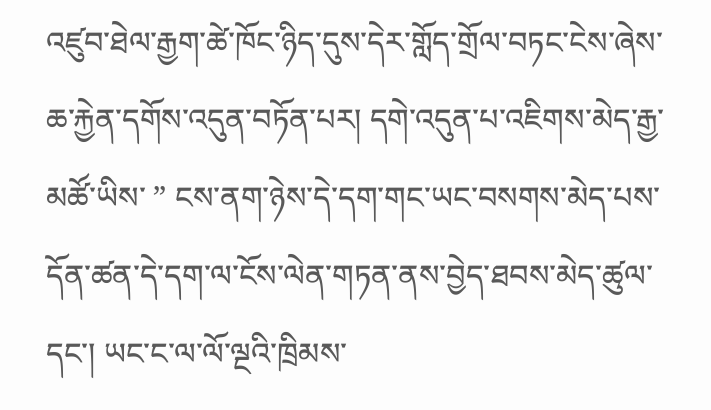འཛུབ་ཐེལ་རྒྱག་ཚེ་ཁོང་ཉིད་དུས་དེར་གློད་གྲོལ་བཏང་ངེས་ཞེས་ཆ་རྐྱེན་དགོས་འདུན་བཏོན་པར། དགེ་འདུན་པ་འཇིགས་མེད་རྒྱ་མཚོ་ཡིས་ ” ངས་ནག་ཉེས་དེ་དག་གང་ཡང་བསགས་མེད་པས་དོན་ཚན་དེ་དག་ལ་ངོས་ལེན་གཏན་ནས་བྱེད་ཐབས་མེད་ཚུལ་དང་། ཡང་ང་ལ་ལོ་ལྔའི་ཁྲིམས་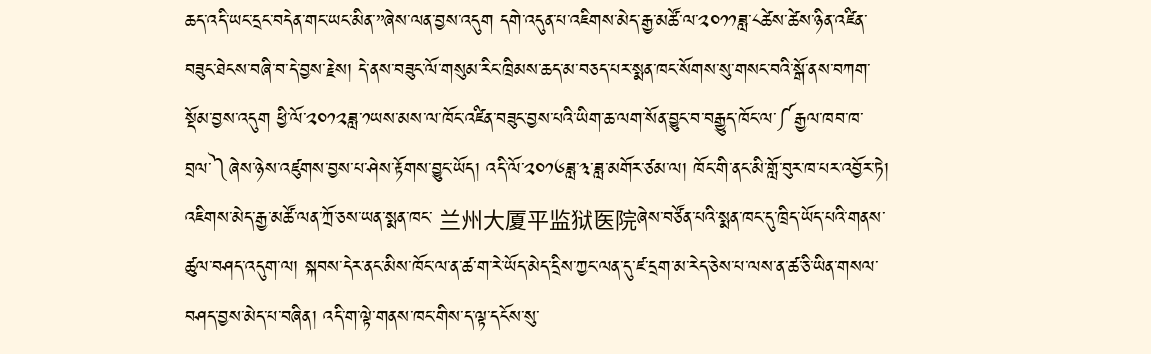ཆད་འདི་ཡང་དྲང་བདེན་གང་ཡང་མིན་”ཞེས་ལན་བྱས་འདུག དགེ་འདུན་པ་འཇིགས་མེད་རྒྱ་མཚོ་ལ་༢༠༡༡ཟླ་༨ཚེས་ཚེས་ཉིན་འཛིན་བཟུང་ཐེངས་བཞི་བ་དེ་བྱས་རྗེས། དེ་ནས་བཟུང་ལོ་གསུམ་རིང་ཁྲིམས་ཆད་མ་བཅད་པར་སྨན་ཁང་སོགས་སུ་གསང་བའི་སྒོ་ནས་བཀག་སྡོམ་བྱས་འདུག ཕྱི་ལོ་༢༠༡༢ཟླ་༡ཡས་མས་ལ་ཁོང་འཛིན་བཟུང་བྱས་པའི་ཡིག་ཆ་ལག་སོན་བྱུང་བ་བརྒྱུད་ཁོང་ལ་༼རྒྱལ་ཁབ་ཁ་བྲལ་༽ཞེས་ཉེས་འཛུགས་བྱས་པ་ཤེས་རྟོགས་བྱུང་ཡོད། འདི་ལོ་༢༠༡༦ཟླ་༣་ཟླ་མགོར་ཙམ་ལ། ཁོང་གི་ནང་མི་གློ་བུར་ཁ་པར་འབྱོར་ཏེ། འཇིགས་མེད་རྒྱ་མཚོ་ལན་ཀྲོ་ཅས་ཡན་སྨན་ཁང་ 兰州大厦平监狱医院ཞེས་བཙོན་པའི་སྨན་ཁང་དུ་ཁྲིད་ཡོད་པའི་གནས་ཚུལ་བཤད་འདུག་ལ། སྐབས་དེར་ནང་མིས་ཁོང་ལ་ན་ཚ་ག་རེ་ཡོད་མེད་དྲིས་ཀྱང་ལན་དུ་ཛ་དྲག་མ་རེད་ཅེས་པ་ལས་ན་ཚ་ཅི་ཡིན་གསལ་བཤད་བྱས་མེད་པ་བཞིན། འདི་ག་ལྟེ་གནས་ཁང་གིས་ད་ལྟ་དངོས་སུ་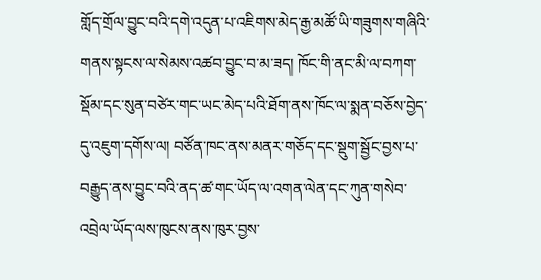གློད་གྲོལ་བྱུང་བའི་དགེ་འདུན་པ་འཇིགས་མེད་རྒྱ་མཚོ་ཡི་གཟུགས་གཞིའི་གནས་སྟངས་ལ་སེམས་འཚབ་བྱུང་བ་མ་ཟད། ཁོང་གི་ནང་མི་ལ་བཀག་སྡོམ་དང་སུན་བཙེར་གང་ཡང་མེད་པའི་ཐོག་ནས་ཁོང་ལ་སྨན་བཅོས་བྱེད་དུ་འཇུག་དགོས་ལ། བཙོན་ཁང་ནས་མནར་གཅོད་དང་སྡུག་སྦྱོང་བྱས་པ་བརྒྱུད་ནས་བྱུང་བའི་ནད་ཚ་གང་ཡོད་ལ་འགན་ལེན་དང་ཀུན་གསེབ་འབྲེལ་ཡོད་ལས་ཁུངས་ནས་ཁུར་བྱས་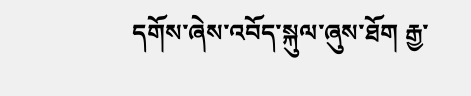དགོས་ཞེས་འབོད་སྐུལ་ཞུས་ཐོག རྒྱ་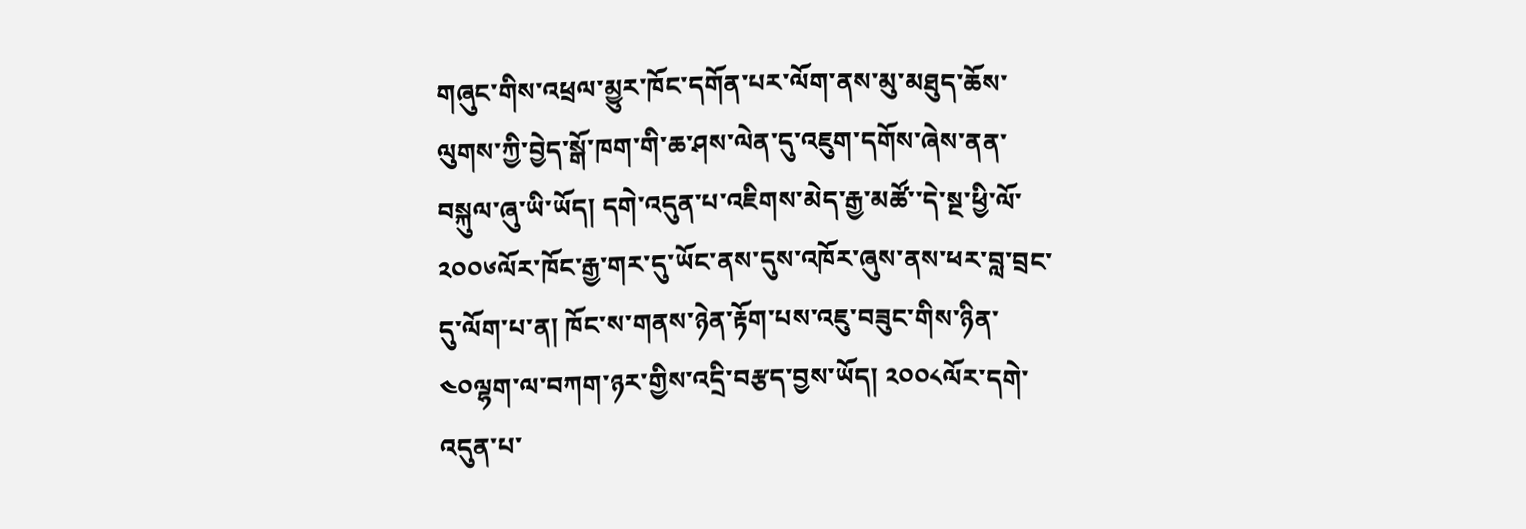གཞུང་གིས་འཕྲལ་མྱུར་ཁོང་དགོན་པར་ལོག་ནས་མུ་མཐུད་ཆོས་ལུགས་ཀྱི་བྱེད་སྒོ་ཁག་གི་ཆ་ཤས་ལེན་དུ་འཇུག་དགོས་ཞེས་ནན་བསྐུལ་ཞུ་ཡི་ཡོད། དགེ་འདུན་པ་འཇིགས་མེད་རྒྱ་མཚོ་་དེ་སྔ་ཕྱི་ལོ་༢༠༠༦ལོར་ཁོང་རྒྱ་གར་དུ་ཡོང་ནས་དུས་འཁོར་ཞུས་ནས་ཕར་བླ་བྲང་དུ་ལོག་པ་ན། ཁོང་ས་གནས་ཉེན་རྟོག་པས་འཇུ་བཟུང་གིས་ཉིན་༤༠ལྷག་ལ་བཀག་ཉར་གྱིས་འདྲི་བརྩད་བྱས་ཡོད། ༢༠༠༨ལོར་དགེ་འདུན་པ་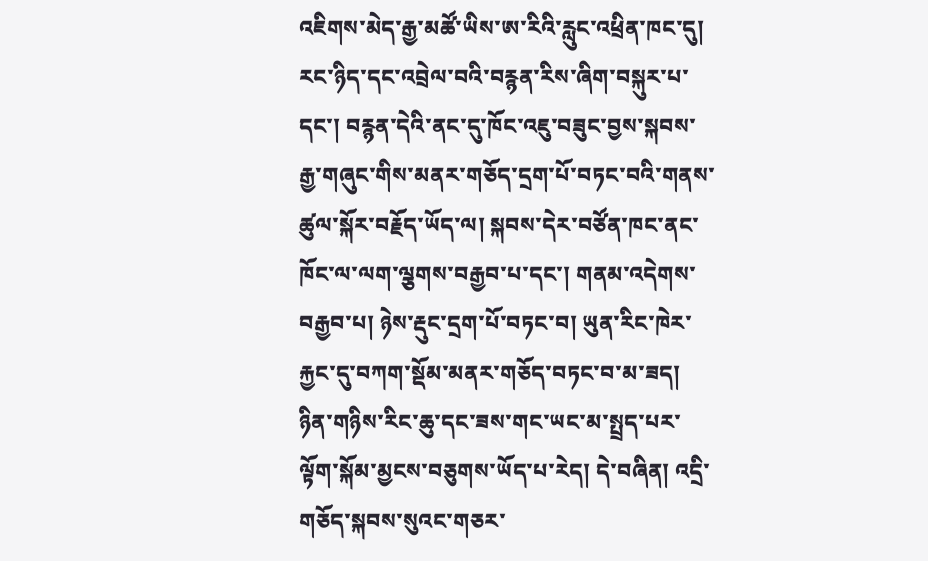འཇིགས་མེད་རྒྱ་མཚོ་ཡིས་ཨ་རིའི་རླུང་འཕྲིན་ཁང་དུ། རང་ཉིད་དང་འབྲེལ་བའི་བརྙན་རིས་ཞིག་བསྐུར་པ་དང་། བརྙན་དེའི་ནང་དུ་ཁོང་འཇུ་བཟུང་བྱས་སྐབས་རྒྱ་གཞུང་གིས་མནར་གཅོད་དྲག་པོ་བཏང་བའི་གནས་ཚུལ་སྐོར་བརྗོད་ཡོད་ལ། སྐབས་དེར་བཙོན་ཁང་ནང་ཁོང་ལ་ལག་ལྕགས་བརྒྱབ་པ་དང་། གནམ་འདེགས་བརྒྱབ་པ། ཉེས་རྡུང་དྲག་པོ་བཏང་བ། ཡུན་རིང་ཁེར་རྐྱང་དུ་བཀག་སྡོམ་མནར་གཅོད་བཏང་བ་མ་ཟད། ཉིན་གཉིས་རིང་ཆུ་དང་ཟས་གང་ཡང་མ་སྤྲད་པར་ལྟོག་སྐོམ་མྱངས་བཅུགས་ཡོད་པ་རེད། དེ་བཞིན། འདྲི་གཅོད་སྐབས་སུའང་གཅར་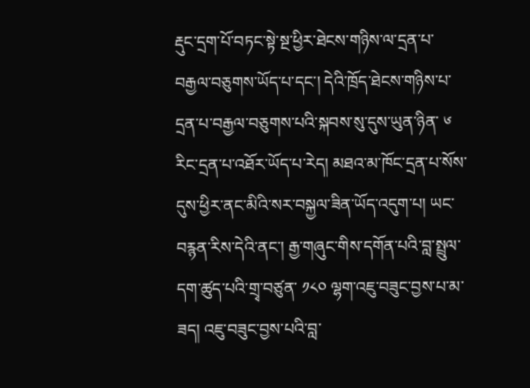རྡུང་དྲག་པོ་བཏང་སྟེ་སྔ་ཕྱིར་ཐེངས་གཉིས་ལ་དྲན་པ་བརྒྱལ་བཅུགས་ཡོད་པ་དང་། དེའི་ཁྲོད་ཐེངས་གཉིས་པ་དྲན་པ་བརྒྱལ་བཅུགས་པའི་སྐབས་སུ་དུས་ཡུན་ཉིན་ ༦ རིང་དྲན་པ་འཐོར་ཡོད་པ་རེད། མཐའ་མ་ཁོང་དྲན་པ་སོས་དུས་ཕྱིར་ནང་མིའི་སར་བསྐྱལ་ཟིན་ཡོད་འདུག་པ། ཡང་བརྙན་རིས་དེའི་ནང་། རྒྱ་གཞུང་གིས་དགོན་པའི་བླ་སྤྲུལ་དག་ཚུད་པའི་གྲྭ་བཙུན་ ༡༨༠ ལྷག་འཇུ་བཟུང་བྱས་པ་མ་ཟད། འཇུ་བཟུང་བྱས་པའི་བླ་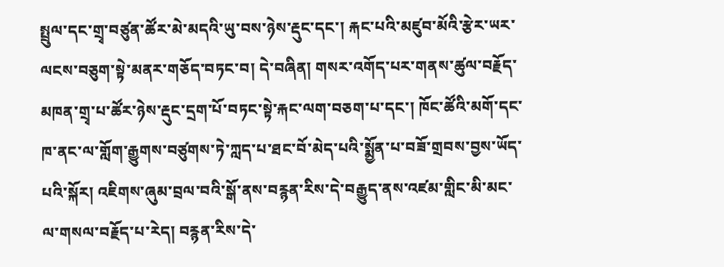སྤྲུལ་དང་གྲྭ་བཙུན་ཚོར་མེ་མདའི་ཡུ་བས་ཉེས་རྡུང་དང་། རྐང་པའི་མཛུབ་མོའི་རྩེར་ཡར་ལངས་བཅུག་སྟེ་མནར་གཅོད་བཏང་བ། དེ་བཞིན། གསར་འགོད་པར་གནས་ཚུལ་བརྗོད་མཁན་གྲྭ་པ་ཚོར་ཉེས་རྡུང་དྲག་པོ་བཏང་སྟེ་རྐང་ལག་བཅག་པ་དང་། ཁོང་ཚོའི་མགོ་དང་ཁ་ནང་ལ་གློག་རྒྱུགས་བཙུགས་ཏེ་ཀླད་པ་ཐང་བོ་མེད་པའི་སྨྱོན་པ་བཟོ་གྲབས་བྱས་ཡོད་པའི་སྐོར། འཇིགས་ཞུམ་བྲལ་བའི་སྒོ་ནས་བརྙན་རིས་དེ་བརྒྱུད་ནས་འཛམ་གླིང་མི་མང་ལ་གསལ་བརྗོད་པ་རེད། བརྙན་རིས་དེ་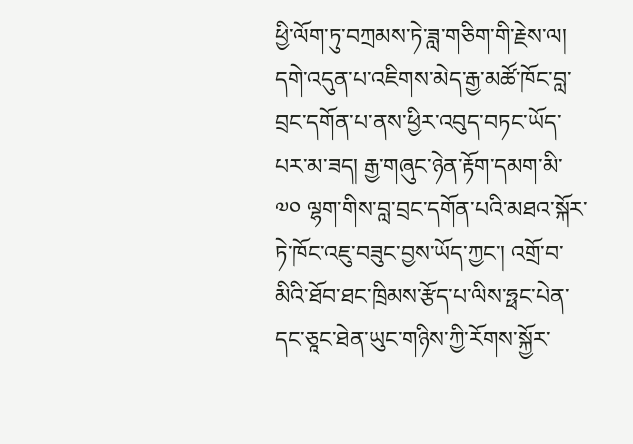ཕྱི་ལོག་ཏུ་བཀྲམས་ཏེ་ཟླ་གཅིག་གི་རྗེས་ལ། དགེ་འདུན་པ་འཇིགས་མེད་རྒྱ་མཚོ་ཁོང་བླ་བྲང་དགོན་པ་ནས་ཕྱིར་འབུད་བཏང་ཡོད་པར་མ་ཟད། རྒྱ་གཞུང་ཉེན་རྟོག་དམག་མི་ ༧༠ ལྷག་གིས་བླ་བྲང་དགོན་པའི་མཐའ་སྐོར་ཏེ་ཁོང་འཇུ་བཟུང་བྱས་ཡོད་ཀྱང་། འགྲོ་བ་མིའི་ཐོབ་ཐང་ཁྲིམས་རྩོད་པ་ལིས་ཧྥང་པེན་དང་ཅཱང་ཐེན་ཡུང་གཉིས་ཀྱི་རོགས་སྐྱོར་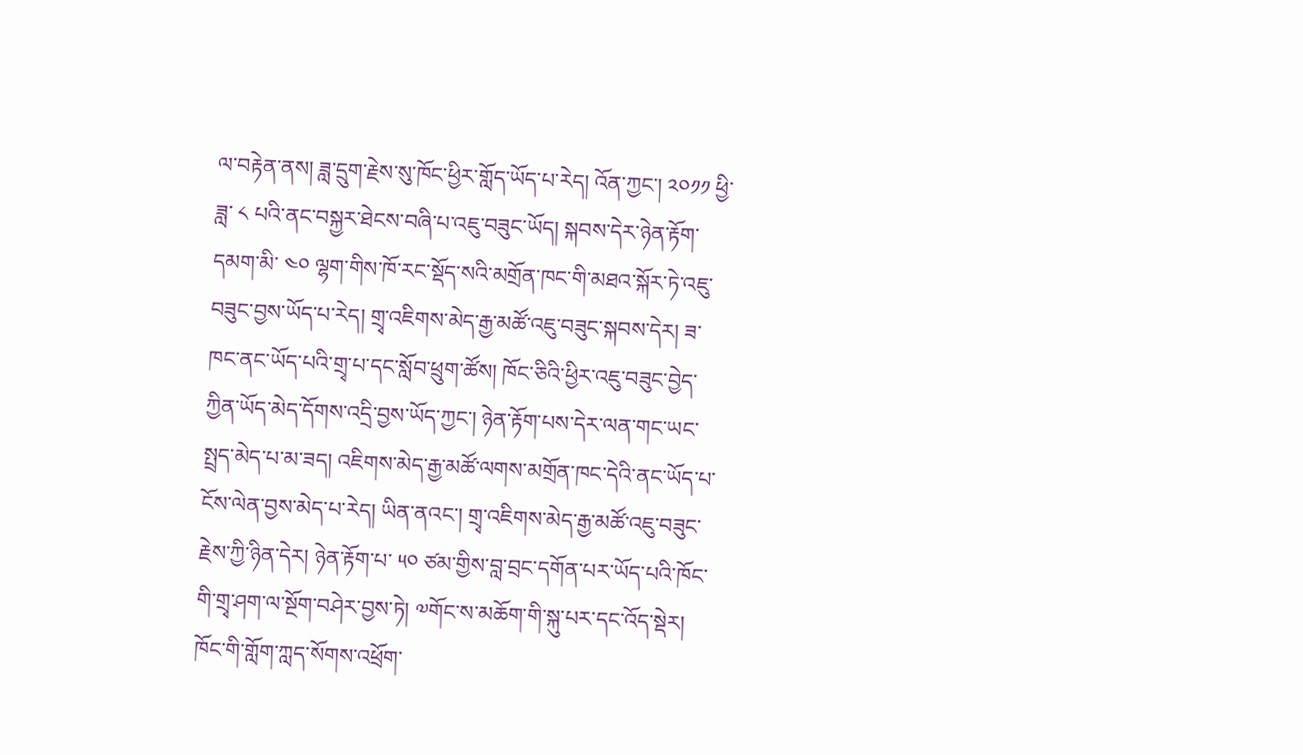ལ་བརྟེན་ནས། ཟླ་དྲུག་རྗེས་སུ་ཁོང་ཕྱིར་གློད་ཡོད་པ་རེད། འོན་ཀྱང་། ༢༠༡༡ ཕྱི་ཟླ་ ༨ པའི་ནང་བསྐྱར་ཐེངས་བཞི་པ་འཇུ་བཟུང་ཡོད། སྐབས་དེར་ཉེན་རྟོག་དམག་མི་ ༤༠ ལྷག་གིས་ཁོ་རང་སྡོད་སའི་མགྲོན་ཁང་གི་མཐའ་སྐོར་ཏེ་འཇུ་བཟུང་བྱས་ཡོད་པ་རེད། གྲྭ་འཇིགས་མེད་རྒྱ་མཚོ་འཇུ་བཟུང་སྐབས་དེར། ཟ་ཁང་ནང་ཡོད་པའི་གྲྭ་པ་དང་སློབ་ཕྲུག་ཚོས། ཁོང་ཅིའི་ཕྱིར་འཇུ་བཟུང་བྱེད་ཀྱིན་ཡོད་མེད་དོགས་འདྲི་བྱས་ཡོད་ཀྱང་། ཉེན་རྟོག་པས་དེར་ལན་གང་ཡང་སྤྲད་མེད་པ་མ་ཟད། འཇིགས་མེད་རྒྱ་མཚོ་ལགས་མགྲོན་ཁང་དེའི་ནང་ཡོད་པ་ངོས་ལེན་བྱས་མེད་པ་རེད། ཡིན་ནའང་། གྲྭ་འཇིགས་མེད་རྒྱ་མཚོ་འཇུ་བཟུང་རྗེས་ཀྱི་ཉིན་དེར། ཉེན་རྟོག་པ་ ༥༠ ཙམ་གྱིས་བླ་བྲང་དགོན་པར་ཡོད་པའི་ཁོང་གི་གྲྭ་ཤག་ལ་སྔོག་བཤེར་བྱས་ཏེ། ༧གོང་ས་མཆོག་གི་སྐུ་པར་དང་འོད་སྡེར། ཁོང་གི་གློག་ཀླད་སོགས་འཕྲོག་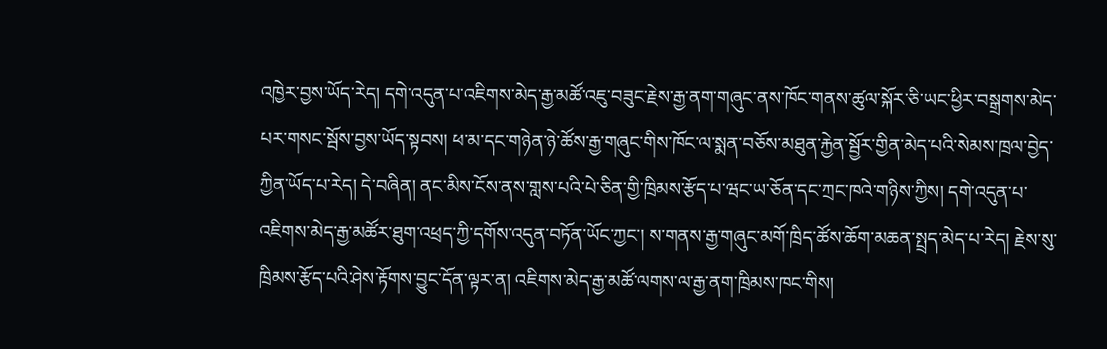འཁྱེར་བྱས་ཡོད་རེད། དགེ་འདུན་པ་འཇིགས་མེད་རྒྱ་མཚོ་འཇུ་བཟུང་རྗེས་རྒྱ་ནག་གཞུང་ནས་ཁོང་གནས་ཚུལ་སྐོར་ཅི་ཡང་ཕྱིར་བསྒྲགས་མེད་པར་གསང་སྦོས་བྱས་ཡོད་སྟབས། ཕ་མ་དང་གཉེན་ཉེ་ཚོས་རྒྱ་གཞུང་གིས་ཁོང་ལ་སྨན་བཅོས་མཐུན་རྐྱེན་སྦྱོར་གྱིན་མེད་པའི་སེམས་ཁྲལ་བྱེད་ཀྱིན་ཡོད་པ་རེད། དེ་བཞིན། ནང་མིས་ངོས་ནས་གླས་པའི་པེ་ཅིན་གྱི་ཁྲིམས་རྩོད་པ་ཝང་ཡ་ཅོན་དང་ཀྲང་ཁའེ་གཉིས་ཀྱིས། དགེ་འདུན་པ་འཇིགས་མེད་རྒྱ་མཚོར་ཐུག་འཕྲད་ཀྱི་དགོས་འདུན་བཏོན་ཡོང་ཀྱང་། ས་གནས་རྒྱ་གཞུང་མགོ་ཁྲིད་ཚོས་ཆོག་མཆན་སྤྲད་མེད་པ་རེད། རྗེས་སུ་ཁྲིམས་རྩོད་པའི་ཤེས་རྟོགས་བྱུང་དོན་ལྟར་ན། འཇིགས་མེད་རྒྱ་མཚོ་ལགས་ལ་རྒྱ་ནག་ཁྲིམས་ཁང་གིས།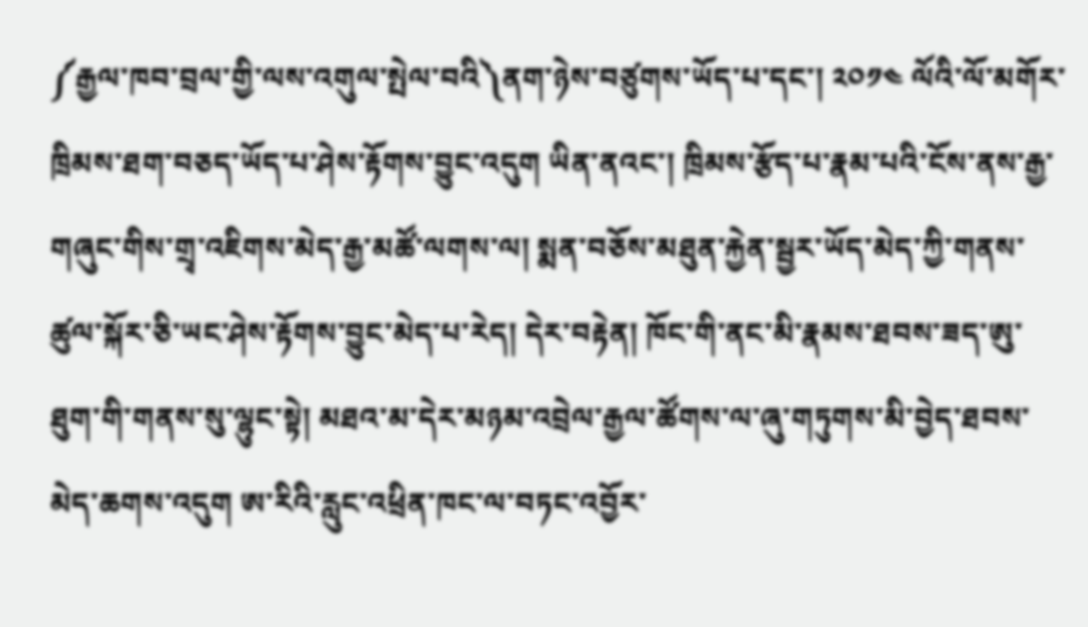༼རྒྱལ་ཁབ་བྲལ་གྱི་ལས་འགུལ་སྤེལ་བའི༽ནག་ཉེས་བཙུགས་ཡོད་པ་དང་། ༢༠༡༤ ལོའི་ལོ་མགོར་ཁྲིམས་ཐག་བཅད་ཡོད་པ་ཤེས་རྟོགས་བྱུང་འདུག ཡིན་ནའང་། ཁྲིམས་རྩོད་པ་རྣམ་པའི་ངོས་ནས་རྒྱ་གཞུང་གིས་གྲྭ་འཇིགས་མེད་རྒྱ་མཚོ་ལགས་ལ། སྨན་བཅོས་མཐུན་རྐྱེན་སྦྱར་ཡོད་མེད་ཀྱི་གནས་ཚུལ་སྐོར་ཅི་ཡང་ཤེས་རྟོགས་བྱུང་མེད་པ་རེད། དེར་བརྟེན། ཁོང་གི་ནང་མི་རྣམས་ཐབས་ཟད་ཨུ་ཐུག་གི་གནས་སུ་ལྷུང་སྟེ། མཐའ་མ་དེར་མཉམ་འབྲེལ་རྒྱལ་ཚོགས་ལ་ཞུ་གཏུགས་མི་བྱེད་ཐབས་མེད་ཆགས་འདུག ཨ་རིའི་རླུང་འཕྲིན་ཁང་ལ་བཏང་འབྱོར་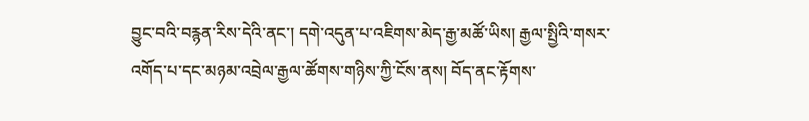བྱུང་བའི་བརྙན་རིས་དེའི་ནང་། དགེ་འདུན་པ་འཇིགས་མེད་རྒྱ་མཚོ་ཡིས། རྒྱལ་སྤྱིའི་གསར་འགོད་པ་དང་མཉམ་འབྲེལ་རྒྱལ་ཚོགས་གཉིས་ཀྱི་ངོས་ནས། བོད་ནང་རྟོགས་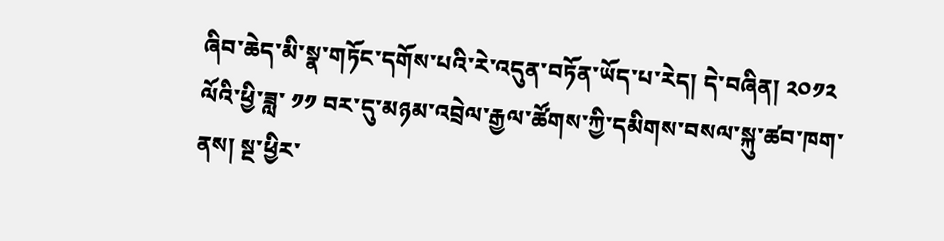ཞིབ་ཆེད་མི་སྣ་གཏོང་དགོས་པའི་རེ་འདུན་བཏོན་ཡོད་པ་རེད། དེ་བཞིན། ༢༠༡༢ ལོའི་ཕྱི་ཟླ་ ༡༡ བར་དུ་མཉམ་འབྲེལ་རྒྱལ་ཚོགས་ཀྱི་དམིགས་བསལ་སྐུ་ཚབ་ཁག་ནས། སྔ་ཕྱིར་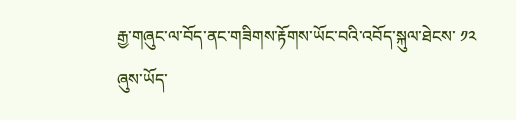རྒྱ་གཞུང་ལ་བོད་ནང་གཟིགས་རྟོགས་ཡོང་བའི་འབོད་སྐུལ་ཐེངས་ ༡༢ ཞུས་ཡོད་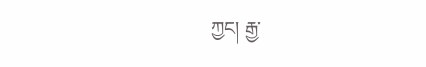ཀྱང། རྒྱ་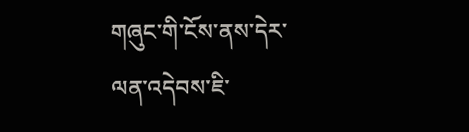གཞུང་གི་ངོས་ནས་དེར་ལན་འདེབས་ཇི་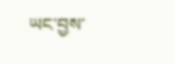ཡང་བྱས་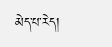མེད་པ་རེད།